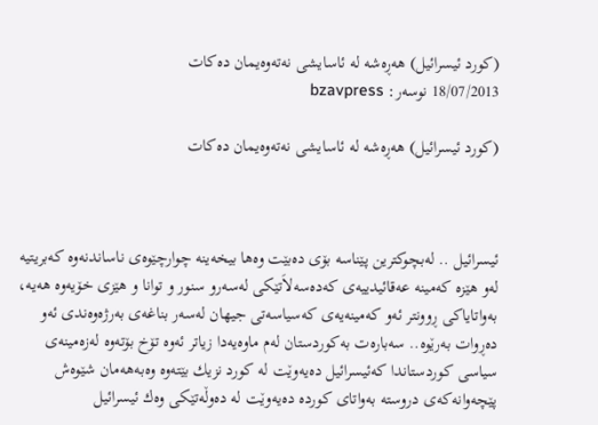(كورد ئیسرائیل) هه‌ڕه‌شه‌ له‌ ئاسایشی نه‌ته‌وه‌یمان ده‌كات
18/07/2013 نوسەر: bzavpress

(كورد ئیسرائیل) هه‌ڕه‌شه‌ له‌ ئاسایشی نه‌ته‌وه‌یمان ده‌كات



ئیسرائیل .. له‌بچوكترین پێناسه‌ بۆی‌ ده‌بێت وه‌ها بیخه‌ینه‌ چوارچێوه‌ی‌ ناساندنه‌وه‌ كه‌بریتیه‌ له‌و هێزه‌ كه‌مینه‌ عه‌قائیدییه‌ی‌ كه‌ده‌سه‌لاَتێكی‌ له‌سه‌رو سنور و توانا و هێزی‌ خۆیه‌وه‌ هه‌یه‌، به‌واتایاكی‌ ڕوونتر ئه‌و كه‌مینه‌یه‌ی‌ كه‌سیاسه‌تی‌ جیهان له‌سه‌ر بناغه‌ی‌ به‌رژه‌وه‌ندی‌ ئه‌و ده‌ڕوات به‌رێوه‌.. سه‌باره‌ت به‌كوردستان له‌م ماوه‌یه‌دا زیاتر ئه‌وه‌ تۆخ بۆته‌وه‌ له‌زه‌مینه‌ی‌ سیاسی‌ كوردستاندا كه‌ئیسرائیل ده‌یه‌وێت له‌ كورد نزیك بێته‌وه‌ وه‌به‌هه‌مان شێوه‌ش پێچه‌وانه‌كه‌ی‌ دروسته‌ به‌واتای‌ كورده‌ ده‌یه‌وێت له‌ ده‌وڵه‌تێكی‌ وه‌ك ئیسرائیل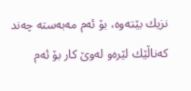نزیك بێته‌وه‌، بۆ ئه‌م مه‌به‌سته‌ چه‌ند كه‌ناڵێك لێره‌و له‌وێ كار بۆ ئه‌م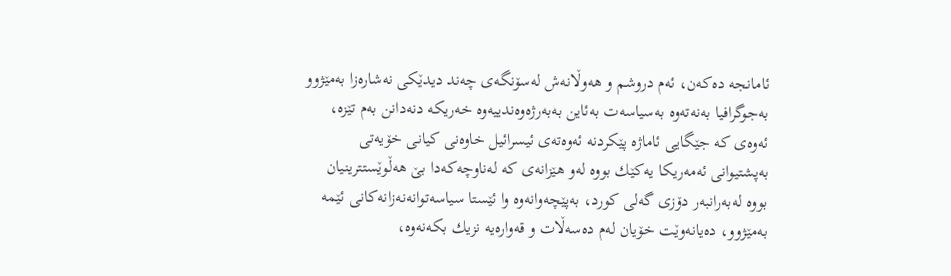ئامانجه‌ ده‌كه‌ن، ئه‌م دروشم و هه‌وڵانه‌ش له‌سۆنگه‌ی‌ چه‌ند دیدێكی‌ نه‌شاره‌زا به‌مێژوو به‌جوگرافیا به‌نه‌ته‌وه‌ به‌سیاسه‌ت به‌ئاین به‌به‌رژه‌وه‌ندییه‌وه‌ خه‌ریكه‌ دنه‌دانن به‌م تێزه‌، ئه‌وه‌ی كه‌ جێگایی ئاماژه‌ پێكردنه‌ ئه‌وه‌ته‌ی ئیسرائیل خاوه‌نی كیانی خۆیه‌تی به‌پشتیوانی ئه‌مه‌ریكا یه‌كێك بووه‌ له‌و هێزانه‌ی كه‌ له‌ناوچه‌كه‌دا بێ هه‌ڵوێستترینیان بووه‌ له‌به‌رانبه‌ر دۆزی‌ گه‌لی كورد، به‌پێچه‌وانه‌وه‌ وا ئێستا سیاسه‌توانه‌نه‌زانه‌كانی‌ ئێمه‌ به‌مێژوو، ده‌یانه‌وێت خۆیان له‌م ده‌سه‌ڵات و قه‌واره‌یه‌ نزیك بكه‌نه‌وه‌،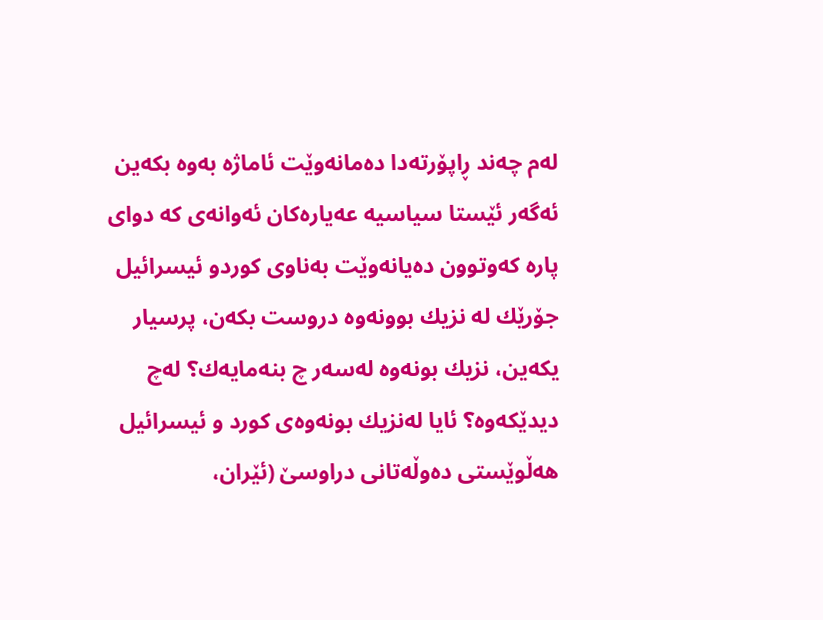له‌م چه‌ند ڕاپۆرته‌دا ده‌مانه‌وێت ئاماژه‌ به‌وه‌ بكه‌ین ئه‌گه‌ر ئێستا سیاسیه‌ عه‌یاره‌كان ئه‌وانه‌ی كه‌ دوای پاره‌ كه‌وتوون ده‌یانه‌وێت به‌ناوی كوردو ئیسرائیل جۆرێك له‌ نزیك بوونه‌وه‌ دروست بكه‌ن، پرسیار یكه‌ین، نزیك بونه‌وه‌ له‌سه‌ر چ بنه‌مایه‌ك؟ له‌چ دیدێكه‌وه‌؟ ئایا له‌نزیك بونه‌وه‌ی‌ كورد و ئیسرائیل هه‌ڵوێستی‌ ده‌وڵه‌تانی‌ دراوسێ‌ (ئێران،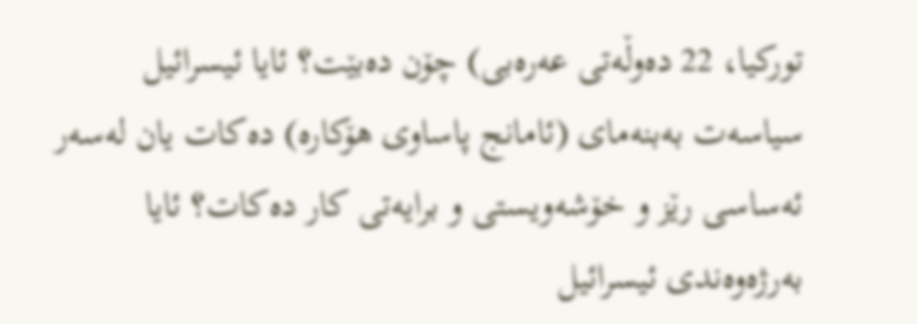توركیا، 22 ده‌وڵه‌تی‌ عه‌ره‌بی‌) چۆن ده‌بێت؟ ئایا ئیسرائیل سیاسه‌ت به‌بنه‌مای‌ (ئامانج پاساوی‌ هۆكاره‌) ده‌كات یان له‌سه‌ر ئه‌ساسی‌ رێز و خۆشه‌ویستی‌ و برایه‌تی‌ كار ده‌كات؟ ئایا به‌رژه‌وه‌ندی‌ ئیسرائیل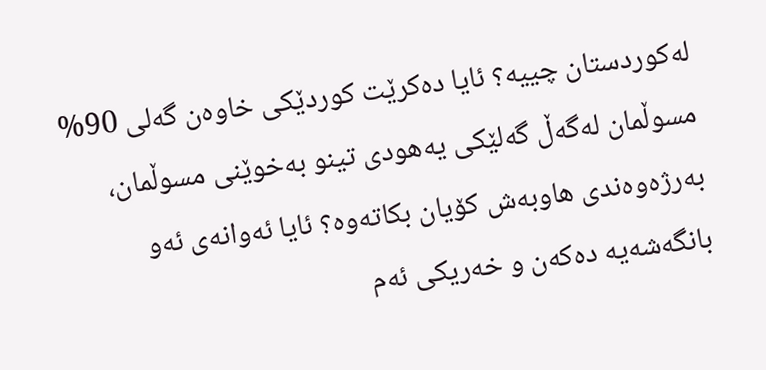له‌كوردستان چییه‌؟ ئایا ده‌كرێت كوردێكی‌ خاوه‌ن گه‌لی‌ 90% مسوڵمان له‌گه‌ڵ گه‌لێكی‌ یه‌هودی‌ تینو به‌خوێنی‌ مسوڵمان، به‌رژه‌وه‌ندی‌ هاوبه‌ش كۆیان بكاته‌وه‌؟ ئایا ئه‌وانه‌ی‌ ئه‌و بانگه‌شه‌یه‌ ده‌كه‌ن و خه‌ریكی‌ ئه‌م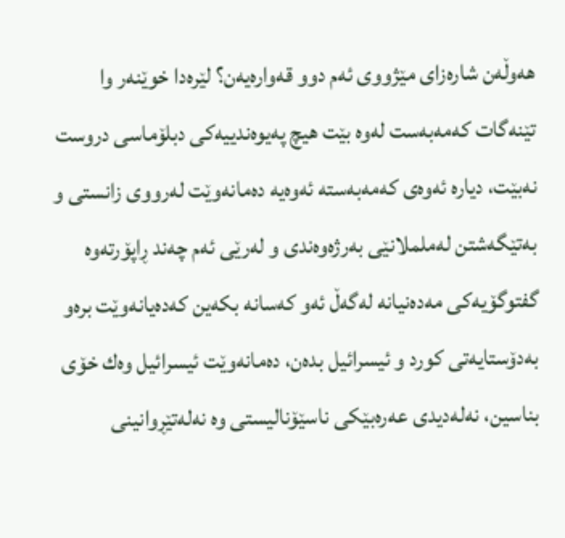هه‌وڵه‌ن شاره‌زای‌ مێژووی‌ ئه‌م دوو قه‌واره‌یه‌ن؟ لێره‌دا خوێنه‌ر وا تێنه‌گات كه‌مه‌به‌ست له‌وه‌ بێت هیچ په‌یوه‌ندییه‌كی‌ دبلۆماسی دروست نه‌بێت، دیاره‌ ئه‌وه‌ی كه‌مه‌به‌سته‌ ئه‌وه‌یه‌ ده‌مانه‌وێت له‌رووی‌ زانستی‌ و به‌تێگه‌شتن له‌ململانێی‌ به‌رژه‌وه‌ندی‌ و له‌رێی‌ ئه‌م چه‌ند ڕاپۆرته‌وه‌ گفتوگۆیه‌كی‌ مه‌ده‌نیانه‌ له‌گه‌ڵ ئه‌و كه‌سانه‌ بكه‌ین كه‌ده‌یانه‌وێت بره‌و به‌دۆستایه‌تی‌ كورد و ئیسرائیل بده‌ن، ده‌مانه‌وێت ئیسرائیل وه‌ك خۆی‌ بناسین، نه‌له‌دیدی‌ عه‌ره‌بێكی‌ ناسێۆنالیستی‌ وه‌ نه‌له‌تێڕوانینی‌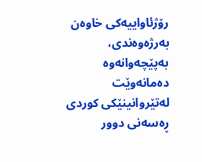رۆژئاواییه‌كی‌ خاوه‌ن به‌رژه‌وه‌ندی‌، به‌پێچه‌وانه‌وه‌ ده‌مانه‌وێت له‌تێروانینێكی‌ كوردی‌ ڕه‌سه‌نی‌ دوور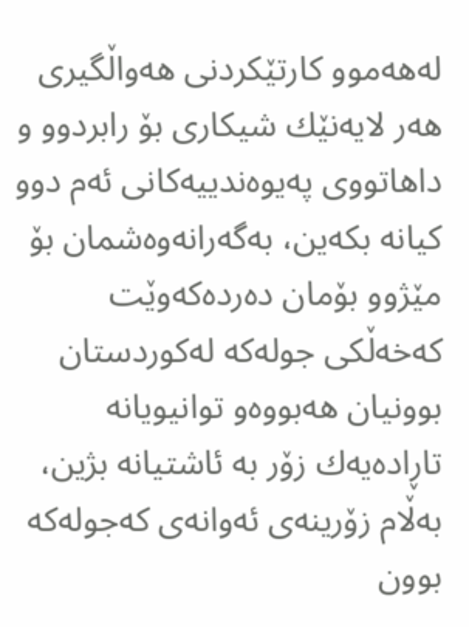له‌هه‌موو كارتێكردنی‌ هه‌واڵگیری‌ هه‌ر لایه‌نێك شیكاری‌ بۆ رابردوو و داهاتووی‌ په‌یوه‌ندییه‌كانی‌ ئه‌م دوو كیانه‌ بكه‌ین، به‌گه‌رانه‌وه‌شمان بۆ مێژوو بۆمان ده‌رده‌كه‌وێت كه‌خه‌ڵكی جوله‌كه‌ له‌كوردستان بوونیان هه‌بووه‌و توانیویانه‌ تاڕاده‌یه‌ك زۆر به‌ ئاشتیانه‌ بژین، به‌ڵام زۆرینه‌ی‌ ئه‌وانه‌ی كه‌جوله‌كه‌ بوون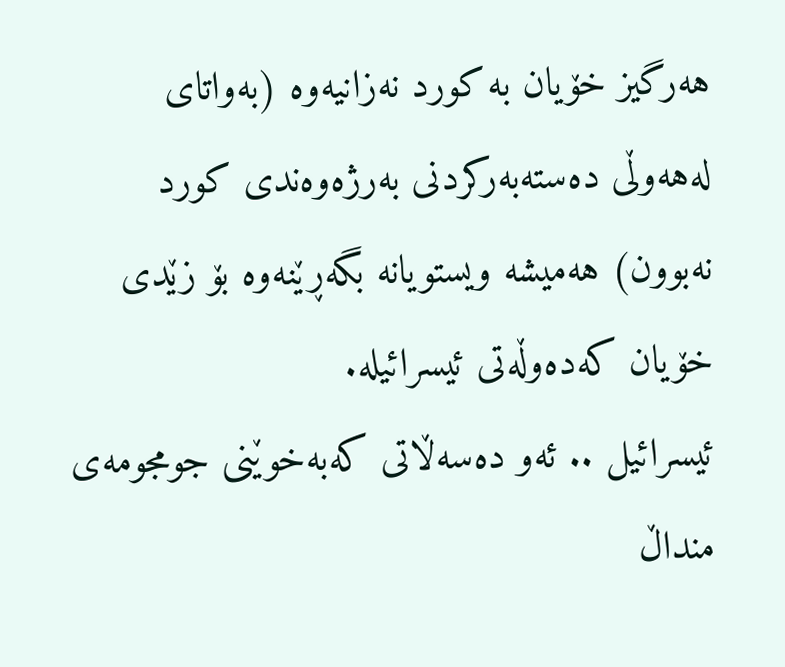هه‌رگیز خۆیان به‌ كورد نه‌زانیه‌وه‌ (به‌واتای‌ له‌هه‌وڵی‌ ده‌سته‌به‌ركردنی‌ به‌رژه‌وه‌ندی كورد نه‌بوون) هه‌میشه‌ ویستویانه‌ بگه‌ڕێنه‌وه‌ بۆ زێدی خۆیان كه‌ده‌وڵه‌تی ئیسرائیله‌.
ئیسرائیل .. ئه‌و ده‌سه‌ڵاتی كه‌به‌خوێنی‌ جومجومه‌ی منداڵ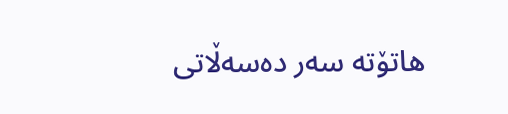هاتۆته‌ سه‌ر ده‌سه‌ڵاتی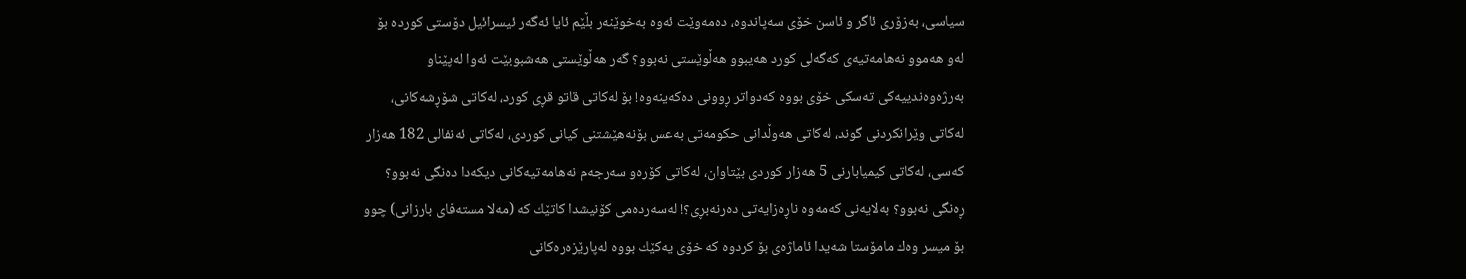سیاسی، به‌زۆری ئاگر و ئاسن خۆی سه‌پاندوه‌، ده‌مه‌وێت ئه‌وه‌ به‌خوێنه‌ر بڵێم ئایا ئه‌گه‌ر ئیسرائیل دۆستی كورده‌ بۆ له‌و هه‌موو نه‌هامه‌تیه‌ی كه‌گه‌لی كورد هه‌یبوو هه‌ڵوێستی نه‌بوو؟ گه‌ر هه‌ڵوێستی‌ هه‌شبوبێت ئه‌وا له‌پێناو به‌رژه‌وه‌ندییه‌كی‌ ته‌سكی‌ خۆی‌ بووه‌ كه‌دواتر ڕوونی‌ ده‌كه‌ینه‌وه‌! بۆ له‌كاتی‌ قاتو قڕی‌ كورد، له‌كاتی‌ شۆڕشه‌كانی‌، له‌كاتی‌ وێرانكردنی‌ گوند، له‌كاتی‌ هه‌وڵدانی‌ حكومه‌تی‌ به‌عس بۆنه‌هێشتنی‌ كیانی‌ كوردی‌، له‌كاتی‌ ئه‌نفالی‌ 182 هه‌زار كه‌سی‌، له‌كاتی‌ كیمیابارنی‌ 5 هه‌زار كوردی‌ بێتاوان، له‌كاتی‌ كۆره‌و سه‌رجه‌م نه‌هامه‌تیه‌كانی‌ دیكه‌دا ده‌نگی‌ نه‌بوو؟ ڕه‌نگی‌ نه‌بوو؟ به‌لایه‌نی‌ كه‌مه‌وه‌ ناڕه‌زایه‌تی‌ ده‌رنه‌بڕی‌؟! له‌سه‌رده‌می كۆنیشدا كاتێك كه‌ (مه‌لا مسته‌فای بارزانی) چوو بۆ میسر وه‌ك مامۆستا شه‌یدا ئاماژه‌ی بۆ كردوه‌ كه‌ خۆی یه‌كێك بووه‌ له‌پارێزه‌ره‌كانی‌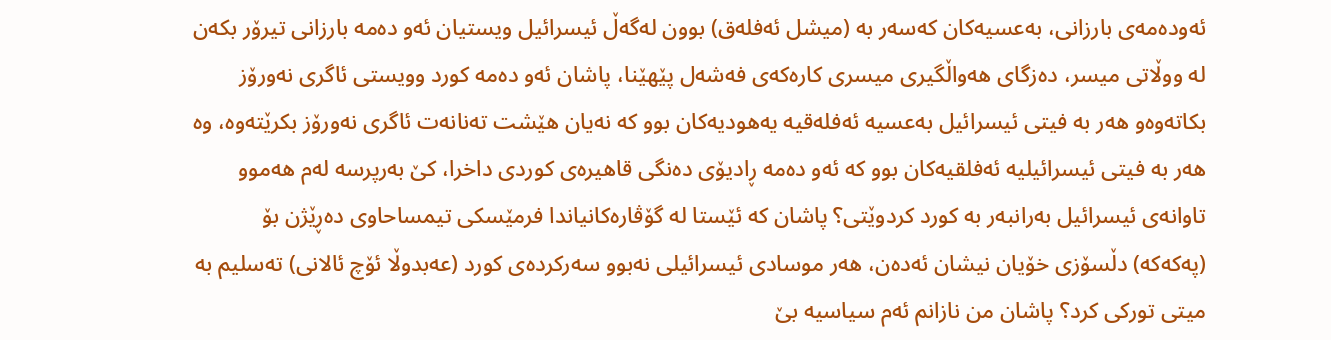ئه‌وده‌مه‌ی بارزانی، به‌عسیه‌كان كه‌سه‌ر به‌ (میشل ئه‌فله‌ق) بوون له‌گه‌ڵ ئیسرائیل ویستیان ئه‌و ده‌مه‌ بارزانی تیرۆر بكه‌ن له‌ ووڵاتی میسر، ده‌زگای‌ هه‌واڵگیری‌ میسری كاره‌كه‌ی فه‌شه‌ل پێهێنا، پاشان ئه‌و ده‌مه‌ كورد وویستی ئاگری نه‌ورۆز بكاته‌وه‌و هه‌ر به‌ فیتی ئیسرائیل به‌عسیه‌ ئه‌فله‌قیه‌ یه‌هودیه‌كان بوو كه‌ نه‌یان هێشت ته‌نانه‌ت ئاگری نه‌ورۆز بكرێته‌وه‌، وه‌ هه‌ر به‌ فیتی ئیسرائیلیه‌ ئه‌فلقیه‌كان بوو كه‌ ئه‌و ده‌مه‌ ڕادیۆی ده‌نگی قاهیره‌ی كوردی داخرا، كێ به‌رپرسه‌ له‌م هه‌موو تاوانه‌ی ئیسرائیل به‌رانبه‌ر به‌ كورد كردوێتی؟ پاشان كه‌ ئێستا له‌ گۆڤاره‌كانیاندا فرمێسكی تیمساحاوی ده‌ڕێژن بۆ (په‌كه‌كه‌) دڵسۆزی خۆیان نیشان ئه‌ده‌ن، هه‌ر موسادی‌ ئیسرائیلی نه‌بوو سه‌ركرده‌ی كورد (عه‌بدوڵا ئۆچ ئالانی) ته‌سلیم به‌ میتی توركی كرد؟ پاشان من نازانم ئه‌م سیاسیه‌ بێ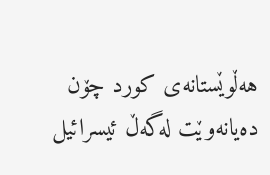هه‌ڵوێستانه‌ی كورد چۆن ده‌یانه‌وێت له‌گه‌ڵ ئیسرائیل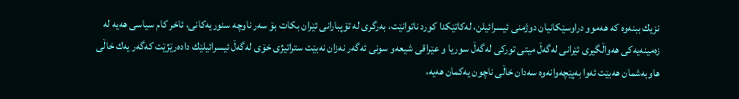نزیك ببنه‌وه‌ كه‌ هه‌موو دراوسێكانیان دوژمنی ئیسرائیلن، له‌كاتێكدا كورد ناتوانێت، به‌رگری له‌ تۆپبارانی ئێران بكات بۆ سه‌ر ناوچه‌ سنوریه‌كانی، ئاخر كام سیاسی هه‌یه‌ له‌ زه‌مینه‌یه‌كی هه‌واڵگیری‌ ئێرانی له‌گه‌ڵ میتی توركی له‌گه‌ڵ سوریا و عێراقی شیعه‌و سونی ئه‌گه‌ر نه‌زان نه‌بێت ستراتیژی خۆی له‌گه‌ڵ ئیسرائیلێك داده‌رێژێت كه‌گه‌ر یه‌ك خاڵی‌ هاوبه‌شمان هه‌بێت ئه‌وا به‌پێچه‌وانه‌وه‌ سه‌دان خاڵی‌ ناچون یه‌كمان هه‌یه‌،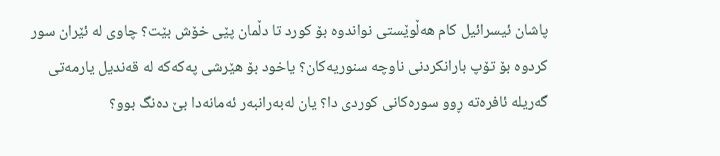پاشان ئیسرائیل كام هه‌ڵوێستی نواندوه‌ بۆ كورد تا دڵمان پێی خۆش بێت؟ چاوی له‌ ئێران سور كردوه‌ بۆ تۆپ بارانكردنی ناوچه‌ سنوریه‌كان؟ یاخود بۆ هێرشی په‌كه‌كه‌ له‌ قه‌ندیل یارمه‌تی گه‌ریله‌ ئافره‌ته‌ ڕوو سوره‌كانی كوردی دا؟ یان له‌به‌رانبه‌ر ئه‌مانه‌دا بێ ده‌نگ بوو؟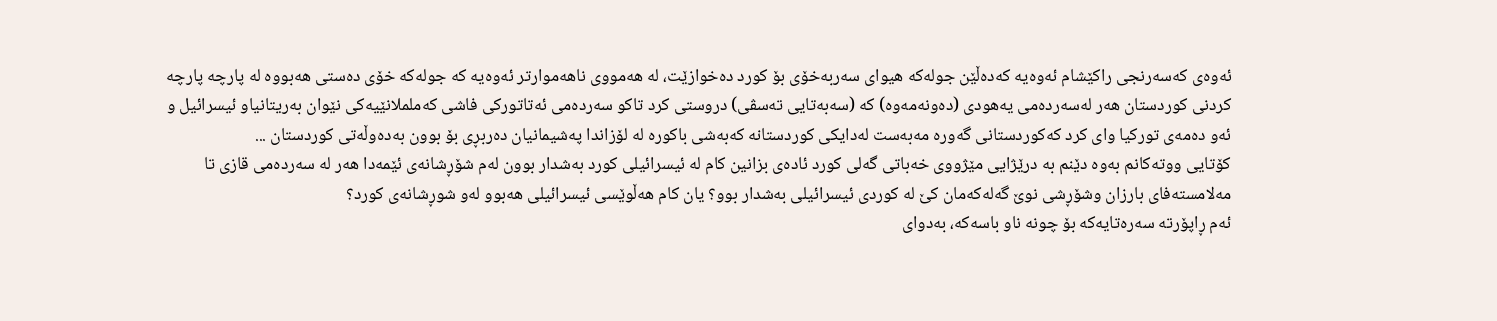ئه‌وه‌ی كه‌سه‌رنجی راكێشام ئه‌وه‌یه‌ كه‌ده‌ڵێن جوله‌كه‌ هیوای سه‌ربه‌خۆی بۆ كورد ده‌خوازێت، له‌ هه‌مووی‌ ناهه‌موارتر ئه‌وه‌یه‌ كه‌ جوله‌كه‌ خۆی ده‌ستی هه‌بووه‌ له‌ پارچه‌ پارچه‌ كردنی كوردستان هه‌ر له‌سه‌رده‌می یه‌هودی (ده‌ونه‌مه‌وه‌) كه‌ (سه‌به‌تایی ته‌سڤی) دروستی كرد تاكو سه‌رده‌می ئه‌تاتوركی فاشی كه‌ململانێیه‌كی نێوان به‌ریتانیاو ئیسرائیل و ئه‌و ده‌مه‌ی توركیا وای كرد كه‌كوردستانی گه‌وره‌ مه‌به‌ست له‌دایكی كوردستانه‌ كه‌به‌شی باكوره‌ له‌ لۆزاندا په‌شیمانیان ده‌ربڕی بۆ بوون به‌ده‌وڵه‌تی كوردستان ...
كۆتایی ووته‌كانم به‌وه‌ دێنم به‌ درێژایی مێژووی خه‌باتی گه‌لی كورد ئاده‌ی بزانین كام له‌ ئیسرائیلی كورد به‌شدار بوون له‌م شۆڕشانه‌ی ئێمه‌دا هه‌ر له‌ سه‌رده‌می قازی تا مه‌لامسته‌فای بارزان وشۆڕشی نوێ گه‌له‌كه‌مان كێ له‌ كوردی ئیسرائیلی به‌شدار بوو؟ یان كام هه‌ڵوێسی ئیسرائیلی هه‌بوو له‌و شوڕشانه‌ی كورد؟
ئه‌م ڕاپۆرته‌ سه‌ره‌تایه‌كه‌ بۆ چونه‌ ناو باسه‌كه‌، به‌دوای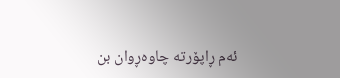ئه‌م ڕاپۆرته‌ چاوه‌ڕوان بن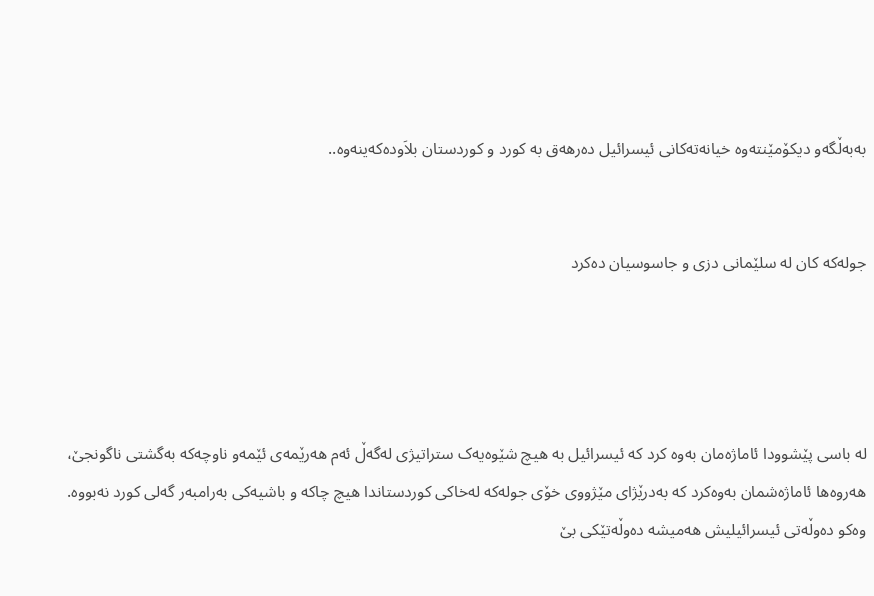به‌به‌ڵگه‌و دیكۆمێنته‌وه‌ خیانه‌ته‌كانی ئیسرائیل ده‌رهه‌ق به‌ كورد و كوردستان بلاَوده‌كه‌ینه‌وه‌..


جوله‌که‌ کان له‌ سلێمانی دزی و جاسوسیان ده‌کرد




له‌ باسی پێشوودا ئاماژه‌مان به‌وه‌ کرد که‌ ئیسرائیل به‌ هیچ شێوه‌یه‌ک ستراتیژی له‌گه‌ڵ ئه‌م هه‌رێمه‌ی ئێمه‌و ناوچه‌که‌ به‌گشتی ناگونجێ، هه‌روه‌ها ئاماژه‌شمان به‌وه‌کرد که‌ به‌درێژای مێژووی خۆی جوله‌که‌ له‌خاکی کوردستاندا هیچ چاكه‌ و باشیه‌کی به‌رامبه‌ر گه‌لی کورد نه‌بووه‌.
وه‌کو ده‌وڵه‌تی ئیسرائیلیش هه‌میشه‌ ده‌وڵه‌تێکی بێ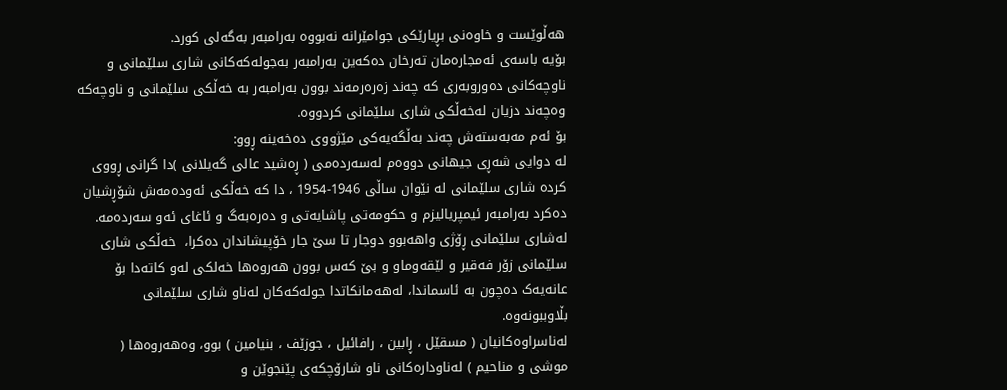هه‌ڵوێست و خاوه‌نی بڕیارێکی جوامێرانه‌ نه‌بووه‌ به‌رامبه‌ر به‌گه‌لی کورد.
بۆیه‌ باسه‌ی ئه‌مجاره‌مان ته‌رخان ده‌که‌ین به‌رامبه‌ر به‌جوله‌که‌کانی شاری سلێمانی و ناوچه‌کانی ده‌وروبه‌ری که‌ چه‌ند زه‌ره‌رمه‌ند بوون به‌رامبه‌ر به‌ خه‌ڵکی سلێمانی و ناوچه‌که‌ وه‌چه‌ند دزیان له‌خه‌ڵکی شاری سلێمانی کردووه‌.
بۆ ئه‌م مه‌به‌سته‌ش چه‌ند به‌ڵگه‌یه‌کی مێژووی ده‌خه‌ینه‌ ڕوو:
له‌ دوایی شه‌ڕی جیهانی دووه‌م له‌سه‌رده‌می ( ڕه‌شید عالی گه‌یلانی )دا گرانی ڕووی کرده‌ شاری سلێمانی له‌ نێوان ساڵی 1946-1954 ، دا که‌ خه‌ڵکی ئه‌وده‌مه‌ش شۆڕشیان ده‌کرد به‌رامبه‌ر ئیمپریالیزم و حکومه‌تی پاشایه‌تی و ده‌ره‌به‌گ و ئاغای ئه‌و سه‌رده‌مه‌.
له‌شاری سلێمانی ڕۆژی واهه‌بوو دوجار تا سێ جار خۆپیشاندان ده‌کرا، ‌ خه‌ڵکی شاری سلێمانی زۆر فه‌قیر و لێقه‌وماو و بێ که‌س بوون هه‌روه‌ها خه‌لکی له‌و کاته‌دا بۆ عانه‌یه‌ک ده‌چون به‌ ئاسماندا، له‌هه‌مانکاتدا جوله‌که‌کان له‌ناو شاری سلێمانی بڵاوببونه‌وه‌.
له‌ناسراوه‌کانیان ( مسقێل ، ڕابین ، رافائیل ، جوزێف ، بنیامین ) بوو، وه‌هه‌روه‌ها ( موشی و مناحیم ) له‌ناوداره‌کانی ناو شارۆچکه‌ی پێنجوێن و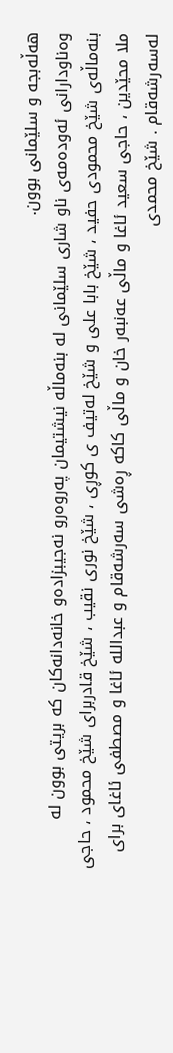هه‌ڵه‌بجه‌ و سلێمانی بوون.
وه‌ناودارانی ئه‌وده‌مه‌ی ناو شاری سلێمانی له‌ بنه‌ماڵه‌ نیشتیمان په‌روه‌رو نه‌جیبزاده‌و خانه‌دانه‌کان که‌ بریتی بوون له‌ بنه‌ماڵه‌ی شێخ محمودی حفید ، شێخ بابا علی و شێخ له‌تیف ی کوڕی ، شێخ نوری نقیب ، شێخ قادربرای شێخ محمود ، حاجی ملا محێدین ، حاجی سعید ئاغا و ماڵی عه‌نبه‌ر خان و ماڵی کاکه‌ ڕه‌شی سه‌رشه‌قام و عبدالله‌ ئاغا و مصطفی ئاغای برای له‌سه‌رشه‌قام . شێخ محمدی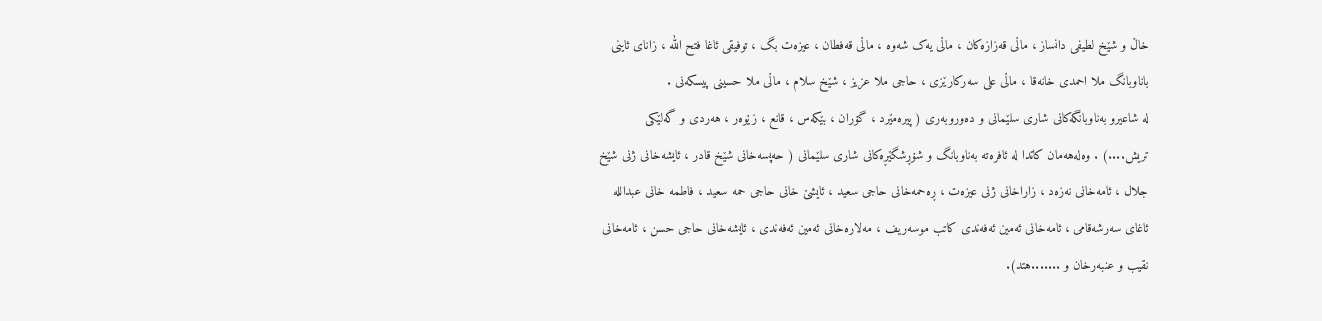خاڵ و شێخ لطیفی دانساز ، ماڵی قه‌زازه‌کان ، ماڵی یه‌ک شه‌وه‌ ، ماڵی قه‌فطان ، عیزه‌ت بگ ، توفیقی ئاغا فتح الله‌ ، زانای ئاینی باناوبانگ ملا احمدی خانه‌قا ، ماڵی علی سه‌رکارێزی ، حاجی ملا عزیز ، شێخ سلام ، ماڵی ملا حسینی پیسکه‌نی .
له‌ شاعیرو به‌ناوبانگه‌کانی شاری سلێمانی و ده‌وروبه‌ری ( پیره‌مێرد ، گۆران ، بێکه‌س ، قانع ، زێوه‌ر ، هه‌ردی و گه‌لێکی تریش....) . وه‌له‌هه‌مان کاتدا له‌ ئافره‌ته‌ به‌ناوبانگ و شۆڕشگێڕه‌کانی شاری سلێمانی ( حه‌پسه‌خانی شێخ قادر ، ئایشه‌خانی ژنی شێخ جلال ، ئامه‌خانی نه‌زه‌د ، زاراخانی ژنی عیزه‌ت ، ڕه‌حمه‌خانی حاجی سعید ، ئایشێ خانی حاجی حمه‌ سعید ، فاطمه‌ خانی عبدالله‌ ئاغای سه‌رشه‌قامی ، ئامه‌خانی ئه‌مین ئه‌فه‌ندی کاتب موسه‌ریف ، مه‌لاره‌خانی ئه‌مین ئه‌فه‌ندی ، ئایشه‌خانی حاجی حسن ، ئامه‌خانی نقیب و عنبه‌رخان و .......هتد).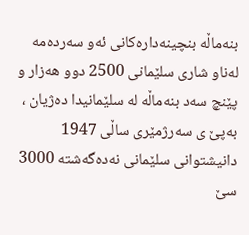بنه‌ماڵه‌ بنچینه‌داره‌کانی ئه‌و سه‌رده‌مه‌ له‌ناو شاری سلێمانی 2500 دوو هه‌زار و پێنچ سه‌د بنه‌ماڵه‌ له‌ سلێمانیدا ده‌ژیان ، به‌پێ ی سه‌رژمێری ساڵی 1947 دانیشتوانی سلێمانی نه‌ده‌گه‌شته‌ 3000 سێ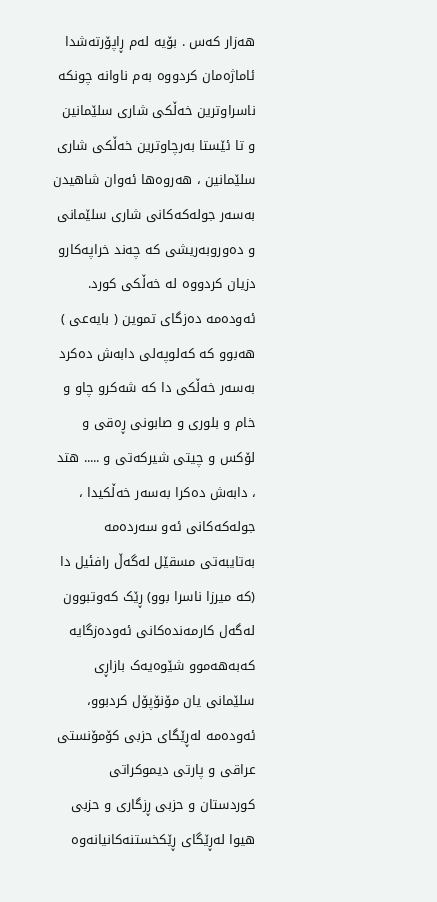هه‌زار که‌س . بۆیه‌ له‌م ڕاپۆرته‌شدا ئاماژه‌مان کردووه‌ به‌م ناوانه‌ چونکه‌ ناسراوترین خه‌ڵکی شاری سلێمانین و تا ئێستا به‌رچاوترین خه‌ڵکی شاری سلێمانین ، هه‌روه‌ها ئه‌وان شاهیدن به‌سه‌ر جوله‌که‌کانی شاری سلێمانی و ده‌وروبه‌ریشی که‌ چه‌ند خراپه‌کارو دزیان کردووه‌ له‌ خه‌ڵکی کورد.
ئه‌وده‌مه‌ ده‌زگای تموین ( بایه‌عی ) هه‌بوو که‌ که‌لوپه‌لی دابه‌ش ده‌کرد به‌سه‌ر خه‌ڵکی دا که‌ شه‌کرو چاو و خام و بلوری و صابونی ڕه‌قی و لۆکس و چیتی شیرکه‌تی و ..... هتد ، دابه‌ش ده‌کرا به‌سه‌ر خه‌ڵکیدا ، جوله‌که‌کانی ئه‌و سه‌رده‌مه‌ به‌تایبه‌تی مسقێل له‌گه‌ڵ رافئیل دا (که‌ میرزا ناسرا بوو) ڕێک که‌وتبوون له‌گه‌ل کارمه‌نده‌کانی ئه‌وده‌زگایه‌ که‌به‌هه‌موو شێوه‌یه‌ک بازاڕی سلێمانی یان مۆنۆپۆل کردبوو، ئه‌وده‌مه‌ له‌ڕێگای حزبی کۆمۆنستی عراقی و پارتی دیموکراتی کوردستان و حزبی ڕزگاری و حزبی هیوا له‌ڕێگای ڕێکخستنه‌کانیانه‌وه‌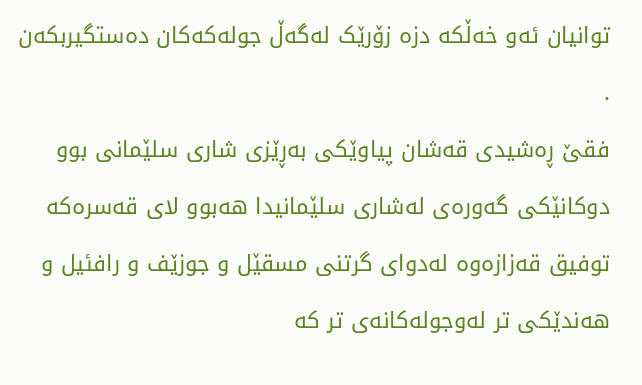توانیان ئه‌و خه‌ڵکه‌ دزه‌ زۆرێک له‌گه‌ڵ جوله‌که‌کان ده‌ستگیربکه‌ن .
فقێ ڕه‌شیدی قه‌شان پیاوێکی به‌ڕێزی شاری سلێمانی بوو دوکانێکی گه‌وره‌ی له‌شاری سلێمانیدا هه‌بوو لای قه‌سره‌که‌ توفیق قه‌زازه‌وه‌ له‌دوای گرتنی مسقێل و جوزێف و رافئیل و هه‌ندێکی تر له‌وجوله‌کانه‌ی تر که‌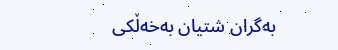به‌گران شتیان به‌خه‌ڵکی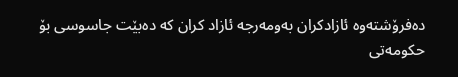ده‌فرۆشته‌وه‌ ئازادکران به‌ومه‌رجه‌ ئازاد کران که‌ ده‌بێت جاسوسی بۆ حکومه‌تی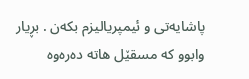پاشایه‌تی و ئیمپریالیزم بکه‌ن . بڕیار وابوو که‌ مسقێل هاته‌ ده‌ره‌وه‌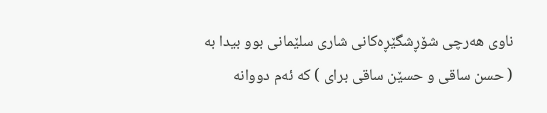ناوی هه‌رچی شۆڕشگێڕه‌کانی شاری سلێمانی بوو بیدا به‌ ( حسن ساقی و حسێن ساقی برای ) که‌ ئه‌م دووانه‌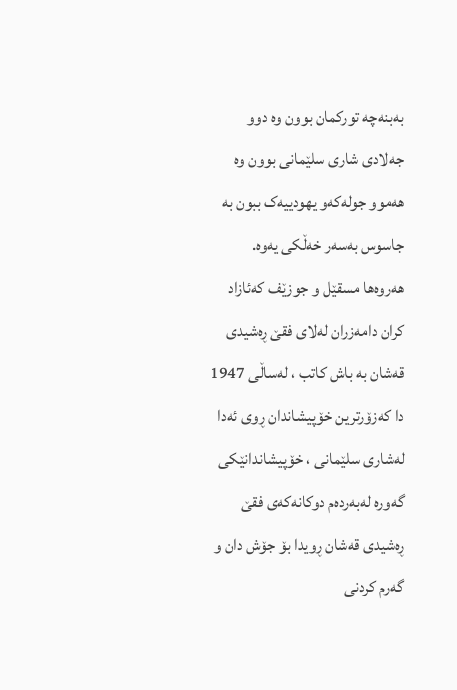به‌بنه‌چه‌ تورکمان بوون وه‌ دوو جه‌لادی شاری سلێمانی بوون وه‌ هه‌موو جوله‌که‌و یهودییه‌ک ببون به‌ جاسوس به‌سه‌ر خه‌ڵکی یه‌وه‌.
هه‌روه‌ها مسقێل و جوزێف که‌ئازاد کران دامه‌زران له‌لای فقێ ڕه‌شیدی قه‌شان به ‌باش کاتب ، له‌ساڵی 1947 دا که‌زۆرترین خۆپیشاندان ڕوی ئه‌دا له‌شاری سلێمانی ، خۆپیشاندانێکی گه‌وره‌ له‌به‌رده‌م دوکانه‌که‌ی فقێ ڕه‌شیدی قه‌شان ڕویدا بۆ جۆش دان و گه‌رم کردنی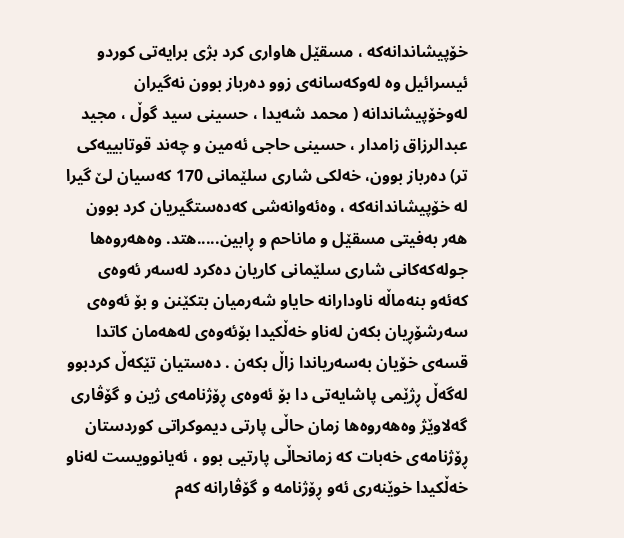خۆپیشاندانه‌که‌ ، مسقێل هاواری کرد بژی برایه‌تی کوردو ئیسرائیل وه‌ له‌وکه‌سانه‌ی زوو ده‌رباز بوون نه‌گیران له‌وخۆپیشاندانه‌ ( محمد شه‌یدا ، حسینی سید گوڵ ، مجید عبدالرزاق زامدار ، حسینی حاجی ئه‌مین و چه‌ند قوتابییه‌کی تر) ده‌رباز بوون، خه‌لکی شاری سلێمانی 170 که‌سیان لێ گیرا له‌ خۆپیشاندانه‌که‌ ، وه‌ئه‌وانه‌شی که‌ده‌ستگیریان کرد بوون هه‌ر به‌فیتی مسقێل و ماناحم و ڕابین.....هتد. وه‌هه‌روه‌ها جوله‌که‌کانی شاری سلێمانی کاریان ده‌کرد له‌سه‌ر ئه‌وه‌ی که‌ئه‌و بنه‌ماڵه‌ ناودارانه‌ حایاو شه‌رمیان بتکێنن و بۆ ئه‌وه‌ی سه‌رشۆڕیان بکه‌ن له‌ناو خه‌ڵکیدا بۆئه‌وه‌ی له‌هه‌مان کاتدا قسه‌ی خۆیان به‌سه‌ریاندا زاڵ بکه‌ن . ده‌ستیان تێکه‌ڵ کردبوو له‌گه‌ڵ ڕژێمی پاشایه‌تی دا بۆ ئه‌وه‌ی ڕۆژنامه‌ی ژین و گۆڤاری گه‌لاوێژ وه‌هه‌روه‌ها زمان حاڵی پارتی دیموکراتی کوردستان ڕۆژنامه‌ی خه‌بات که‌ زمانحاڵی پارتیی بوو ، ئه‌یانوویست له‌ناو خه‌ڵکیدا خوێنه‌ری ئه‌و ڕۆژنامه‌ و گۆڤارانه‌ که‌م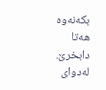بکه‌نه‌وه‌ هه‌تا دابخرێ.
له‌دوای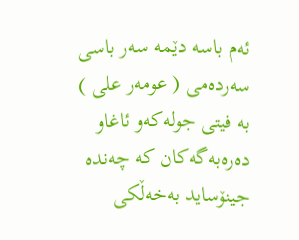ئه‌م باسه‌ دێمه‌ سه‌ر باسی سه‌رده‌می ( عومه‌ر علی ) به‌ فیتی جوله‌که‌و ئاغاو ده‌ره‌به‌گه‌کان که‌ چه‌نده‌ جینۆساید به‌خه‌ڵکی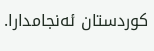کوردستان ئه‌نجامدارا‌.